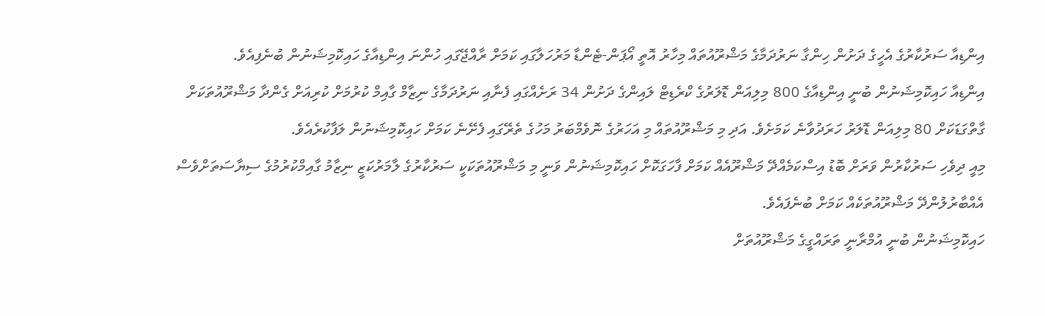އިންޑިއާ ސަރުކާރުގެ އެހީގެ ދަށުން ހިންގާ ނަރުދަމާގެ މަޝްރޫއުތައް މިހާރު އޮތީ އޯޕަން-ޓެންޑާ މަރުހަލާގައި ކަމަށް ރާއްޖޭގައި ހުންނަ އިންޑިއާގެ ހައިކޮމިޝަނުން ބުނެފިއެވެ.
އިންޑިއާ ހައިކޮމިޝަނުން ބުނީ އިންޑިއާގެ 800 މިލިއަން ޑޮލަރުގެ ކްރެޑިޓް ލައިންގެ ދަށުން 34 ރަށެއްގައި ފެނާއި ނަރުދަމާގެ ނިޒާމް ގާއިމް ކުރުމަށް ކުރިއަށް ގެންދާ މަޝްރޫއުތަކަށް ގާތްގަޑަކަށް 80 މިލިއަން ޑޮލަރު ހަރަދުވާނެ ކަމަށެވެ. އަދި މި މަޝްރޫއުތައް މި އަހަރުގެ ނޮވެމްބަރު މަހުގެ ތެރޭގައި ފެށޭނެ ކަމަށް ހައިކޮމިޝަނުން ލަފާކުރެއެވެ.
މިއީ ދިވެހި ސަރުކާރުން ވަރަށް ބޮޑު އިސްކަމެއްދޭ މަޝްރޫއެއް ކަމަށް ފާހަގަކޮށް ހައިކޮމިޝަނުން ވަނީ މި މަޝްރޫއުތަކަކީ ސަރުކާރުގެ ލާމަރުކަޒީ ނިޒާމު ގާއިމްކުރުމުގެ ސިޔާސަތަށްވެސް އެއްބާރުލުންދޭ މަޝްރޫއުތަކެއް ކަމަށް ބުނެފައެވެ.
ހައިކޮމިޝަނުން ބުނީ އުމްރާނީ ތަރައްގީގެ މަޝްރޫއުތަށް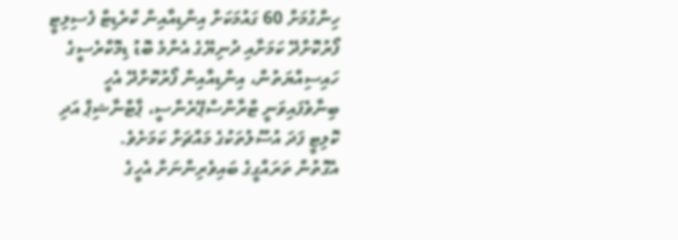ހިންގުމަށް 60 ގައުމަކަށް އިންޑިއާއިން ކްރެޑިޓް ފެސިލިޓީ ފޯރުކޮށްދޭ ކަމަށާއި ދުނިޔޭގެ އެންމެ ބޮޑު ޑިމޮކްރެސީގެ ހައިސިއްޔަތުން، އިންޑިއާއިން ފޯރުކޮށްދޭ އެހީ ބިނާވެފައިވަނީ ޓްރާންސްޕޭރެންސީ، ޕާޓްނާޝިޕް އަދި ކޮލިޓީ ފަދަ އުސޫލުތަކުގެ މައްޗަށް ކަމަށެވެ.
އެގޮތުން ތަރައްގީގެ ބައިވެރިންނަށް އެހީގެ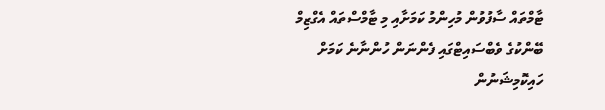ޓާމްތައް ސާފުވުން މުހިންމު ކަމަށާއި މި ޓާމްސްތައް އެގްޒިމް ބޭންކުގެ ވެބްސައިޓްގައި ފެންނަން ހުންނާނެ ކަމަށް ހައިކޮމިޝަނުން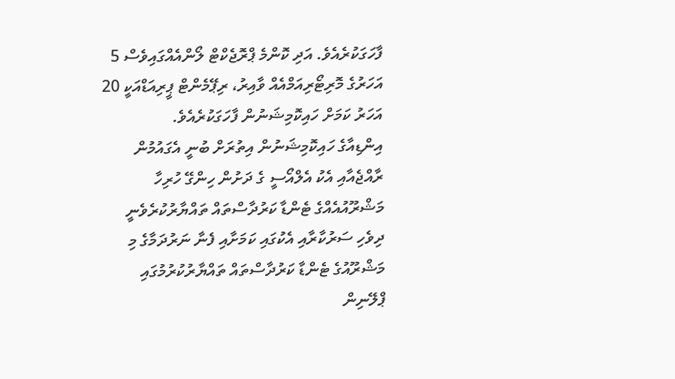ފާހަގަކުރެއެވެ. އަދި ކޮންމެ ޕްރޮޖެކްޓް ލޯންއެއްގައިވެސް 5 އަހަރުގެ މޮރިޓޯރިއަމްއެއް ވާއިރު، ރިޕޭމެންޓް ޕީރިއަޑްއަކީ 20 އަހަރު ކަމަށް ހައިކޮމިޝަނުން ފާހަގަކުރެއެވެ.
އިންޑިއާގެ ހައިކޮމިޝަނުން އިތުރަށް ބުނީ އެގައުމުން ރާއްޖެއާއި އެކު އެލްއޯސީ ގެ ދަށުން ހިންގޭ ހުރިހާ މަޝްރޫއުއެއްގެ ޓެންޑާ ކަރުދާސްތައް ތައްޔާރުކުރެވެނީ ދިވެހި ސަރުކާރާއި އެކުގައި ކަމަށާއި ފެނާ ނަރުދަމާގެ މި މަޝްރޫއުގެ ޓެންޑާ ކަރުދާސްތައް ތައްޔާރުކުރުމުގައި ޕްލޭނިން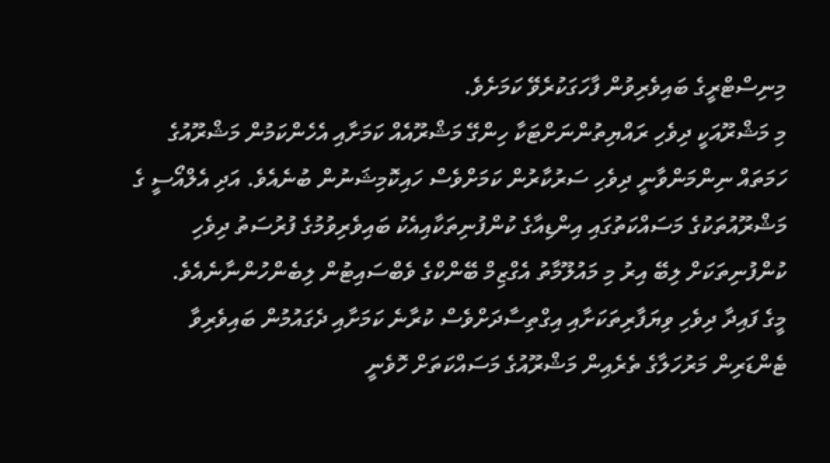މިނިސްޓްރީގެ ބައިވެރިވުން ފާހަގަކުރެވޭ ކަމަށެވެ.
މި މަޝްރޫއަކީ ދިވެހި ރައްޔިތުންނަށްޓަކާ ހިންގޭ މަޝްރޫއެއް ކަމަށާއި އެހެންކަމުން މަޝްރޫއުގެ ހަމަތައް ނިންމަންވާނީ ދިވެހި ސަރުކާރުން ކަމަށްވެސް ހައިކޮމިޝަނުން ބުނެއެވެ. އަދި އެލްއޯސީ ގެ މަޝްރޫއުތަކުގެ މަސައްކަތުގައި އިންޑިއާގެ ކުންފުނިތަކާއިއެކު ބައިވެރިވުމުގެ ފުރުސަތު ދިވެހި ކުންފުނިތަކަށް ލިބޭ އިރު މި މައުލޫމާތު އެގްޒިމް ބޭންކްގެ ވެބްސައިޓުން ލިބެންހުންނާނެއެވެ.
މީގެ ފައިދާ ދިވެހި ވިޔަފާރިތަކަށާއި އިގްތިސާދަށްވެސް ކުރާނެ ކަމަށާއި ދެގައުމުން ބައިވެރިވާ ޓެންޑަރިން މަރުހަލާގެ ތެރެއިން މަޝްރޫއުގެ މަސައްކަތަށް ހޮވެނީ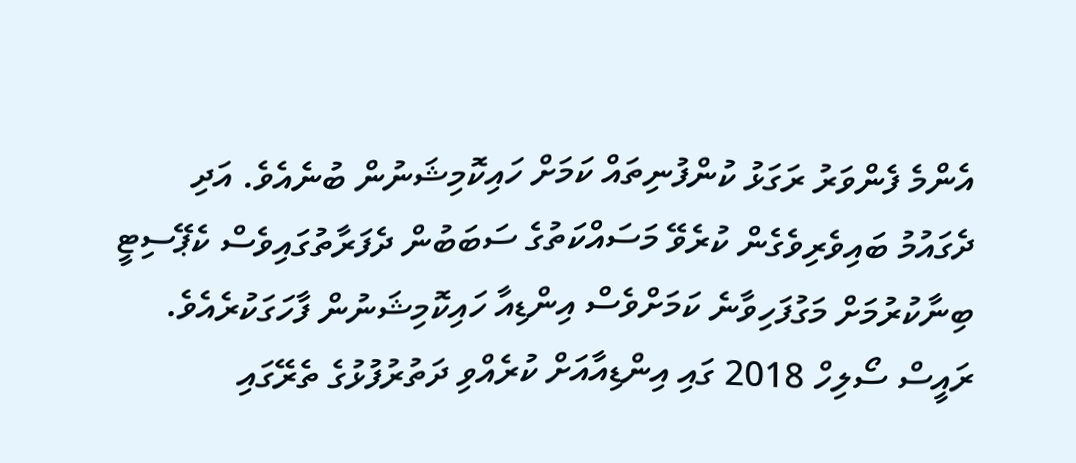އެންމެ ފެންވަރު ރަގަޅު ކުންފުނިތައް ކަމަށް ހައިކޮމިޝަނުން ބުނެއެވެ. އަދި ދެގައުމު ބައިވެރިވެގެން ކުރެވޭ މަސައްކަތުގެ ސަބަބުން ދެފަރާތުގައިވެސް ކެޕޭސިޓީ ބިނާކުރުމަށް މަގުފަހިވާނެ ކަމަށްވެސް އިންޑިއާ ހައިކޮމިޝަނުން ފާހަގަކުރެއެވެ.
ރައީސް ސޯލިހް 2018 ގައި އިންޑިއާއަށް ކުރެއްވި ދަތުރުފުޅުގެ ތެރޭގައި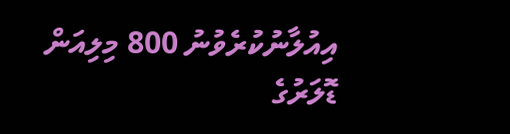އިއުލާނުކުރެވުނު 800 މިލިއަން ޑޮލަރުގެ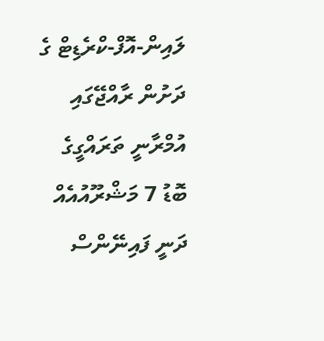ލައިން-އޮފް-ކްރެޑިޓް ގެ ދަށުން ރާއްޖޭގައި އުމްރާނީ ތަރައްގީގެ ބޮޑު 7 މަޝްރޫއުއެއް ދަނީ ފައިނޭންސް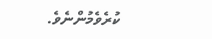ކުރެވެމުންނެވެ.